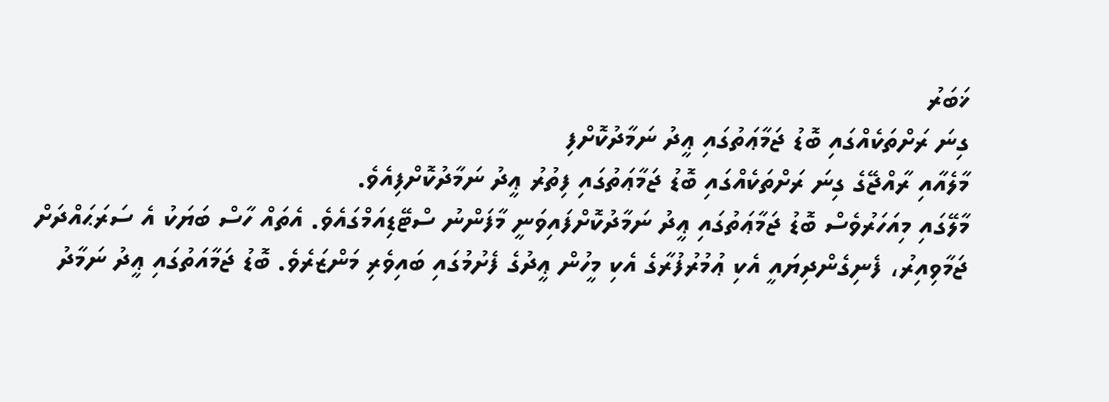ޚަބަރު
ގިނަ ރަށްތަކެއްގައި ބޮޑު ޖަމާޢަތުގައި ޢީދު ނަމާދުކޮށްފި
މާލެއާއި ރާއްޖޭގެ ގިނަ ރަށްތަކެއްގައި ބޮޑު ޖަމާޢަތުގައި ފިތުރު ޢީދު ނަމާދުކޮށްފިއެވެ.
މާލޭގައި މިއަހަރުވެސް ބޮޑު ޖަމާޢަތުގައި ޢީދު ނަމާދުކޮށްފައިވަނީ މާފަންނު ސްޓޭޑިއަމްގައެވެ. އެތައް ހާސް ބަޔަކު އެ ސަރަޙައްދަށް ޖަމާވިއިރު، ފެނިގެންދިޔައީ އެކި ޢުމުރުފުރާގެ އެކި މީހުން ޢީދުގެ ފެށުމުގައި ބައިވެރި މަންޒަރެވެ. ބޮޑު ޖަމާއަތުގައި ޢީދު ނަމާދު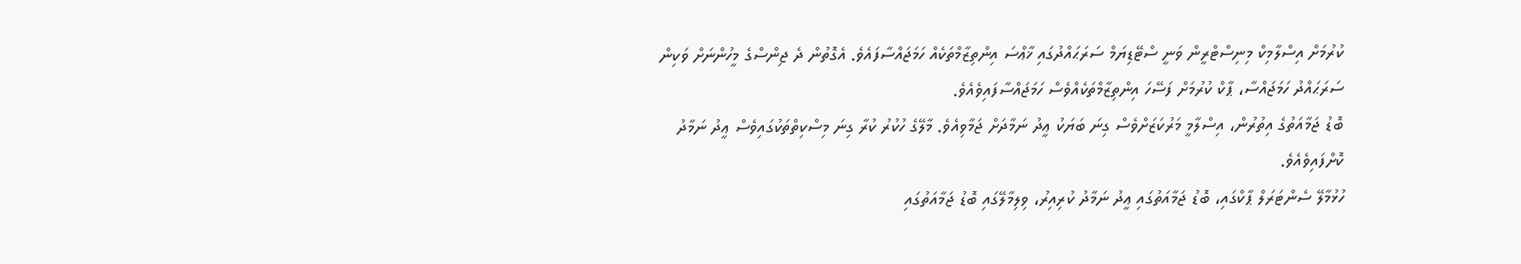ކުރުމަށް އިސްލާމިކް މިނިސްޓްރީން ވަނީ ސްޓޭޑިޔަމް ސަރަޙައްދުގައި ޚާޢްސަ އިންތިޒާމްތަކެއް ހަމަޖައްސާފައެވެ. އެގޮތުން ދެ ޖިންސްގެ މީހުންނަށް ވަކިން ސަރަޙައްދު ހަމަޖައްސާ، ޕާކް ކުރުމަށް ފަސޭހަ އިންތިޒާމްތަކެއްވެސް ހަމަޖައްސާފައިވެއެވެ.
ބޮޑު ޖަމާއަތުގެ އިތުރުން، އިސްލާމީ މަރުކަޒަށްވެސް ގިނަ ބަޔަކު ޢީދު ނަމާދަށް ޖަމާވިއެވެ. މާލޭގެ ހުކުރު ކުރާ ގިނަ މިސްކިތްތަކުގައިވެސް ޢީދު ނަމާދު ކޮށްފައިވެއެވެ.
ހުޅުމާލޭ ސެންޓަރަލް ޕާކްގައި، ބޮޑު ޖަމާއަތުގައި ޢީދު ނަމާދު ކުރިއިރު، ވިލިމާލޭގައި ބޮޑު ޖަމާއަތުގައި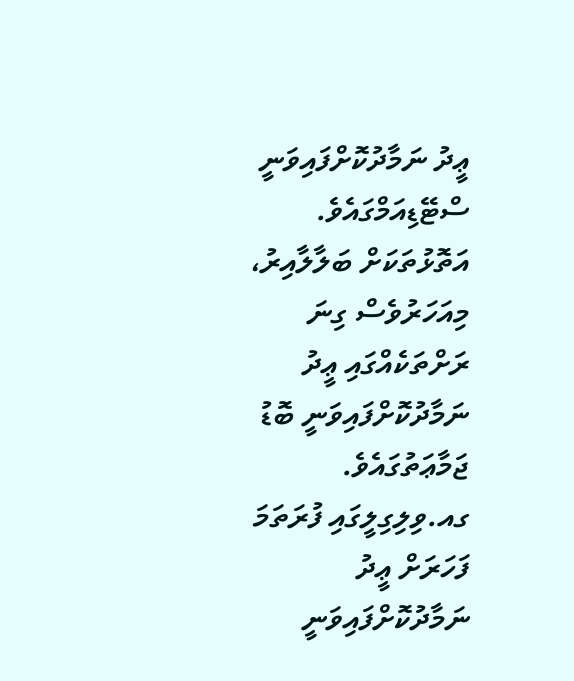ޢީދު ނަމާދުކޮށްފައިވަނީ ސްޓޭޑިއަމްގައެވެ.
އަތޮޅުތަކަށް ބަލާލާއިރު، މިއަހަރުވެސް ގިނަ ރަށްތަކެއްގައި ޢީދު ނަމާދުކޮށްފައިވަނީ ބޮޑު ޖަމާޢަތުގައެވެ. ގއ.ވިލިގިލީގައި ފުރަތަމަ ފަހަރަށް ޢީދު ނަމާދުކޮށްފައިވަނީ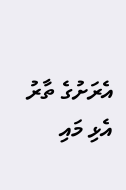އެރަށުގެ ތާރު އެޅި މައި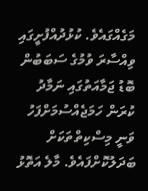މަގެއްގައެވެ. ކުޅުދުއްފުށީގައި ވިއްސާރަ ވުމުގެ ސަބަބުން ބޮޑު ޖަމާއަތުގައި ނަމާދު ކުރަން ހަމަޖެއްސުމަށްފަހު ވަނީ މިސްކިތްތަކަށް ބަދަލުކޮށްފައެވެ. މާލެ އަތޮޅު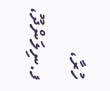ހުރާ، ފ.ނިލަންދޫ،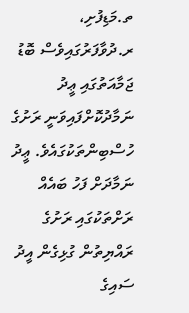ތ.މަޑިފުށި، ރ.ދުވާފަރުގައިވެސް ބޮޑު ޖަމާއަތުގައި ޢީދު ނަމާދުކޮށްފައިވަނީ ރަށުގެ ހުސްބިންތަކުގައެވެ. ޢީދު ނަމާދަށް ފަހު ބައެއް ރަށްތަކުގައި ރަށުގެ ރައްޔިތުން ގުޅިގެން އީދު ސައިގެ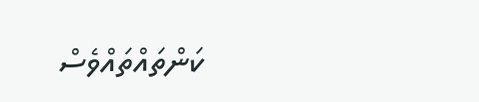ކަންތައްތައްވެސް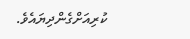ކުރިއަށްގެންދިޔައެވެ.